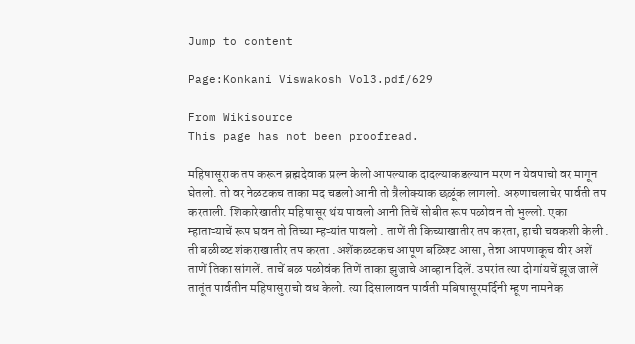Jump to content

Page:Konkani Viswakosh Vol3.pdf/629

From Wikisource
This page has not been proofread.

महिषासूराक तप करून ब्रह्मदेवाक प्रल्न केलो आपल्याक दादल्याकडल्यान मरण न येवपाचो वर मागून घेतलो. तो वर नेळटकच ताका मद चडलो आनी तो त्रैलोक्याक छळूंक लागलो. अरुणाचलाचेर पार्वती तप करताली. शिकारेखातीर महिषासूर थंय पावलो आनी तिचें सोबीत रूप पळोवन तो भुल्लो. एका म्हाताऱ्याचें रूप घवन तो तिच्या म्हऱ्यांत पावलो . ताणें ती किच्याखातीर तप करता, हाची चवकशी केली . ती बळीळ्ट शंकराखातीर तप करता .अशेंकळटकच आपूण बळिश्ट आसा, तेन्ना आपणाकूच वीर अशें ताणें तिका सांगलें. ताचें बळ पळोवंक तिणें ताका झुजाचे आव्हान दिलें. उपरांत त्या दोगांयचें झूज जालें तातूंत पार्वतीन महिषासुराचो वध केलो. त्या दिसालावन पार्वती मबिषासूरमर्दिनी म्हूण नामनेक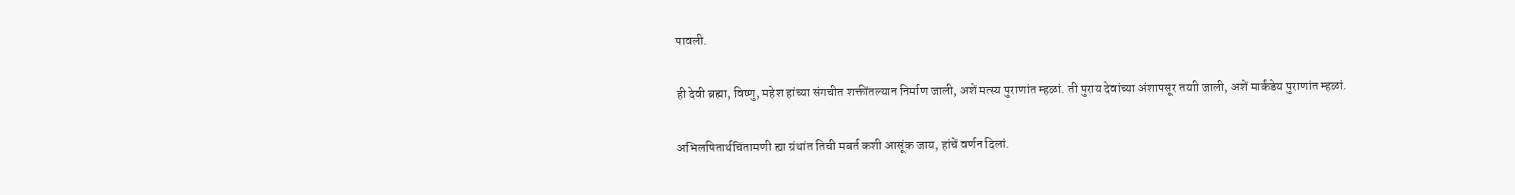पावली.

ही देवी ब्रह्मा, विष्णु, महेश हांच्या संगचीत शक्तींतल्यान निर्माण जाली, अशें मत्स्य पुराणांत म्हळां. ती पुराय देवांच्या अंशापसूर तयाी जाली, अशें मार्कंडेय पुराणांत म्हळां.

अभिलषितार्थचिंतामणी ह्या ग्रंथांत तिची मबर्त कशी आसूंक जाय, हांचें वर्णन दिलां.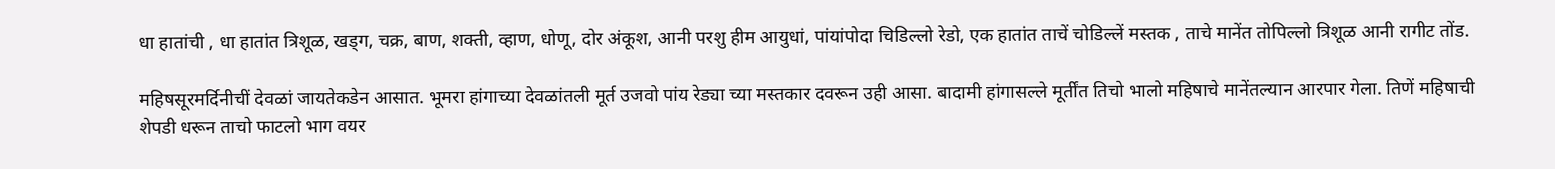धा हातांची , धा हातांत त्रिशूळ, खड्ग, चक्र, बाण, शक्ती, व्हाण, धोणू, दोर अंकूश, आनी परशु हीम आयुधां, पांयांपोदा चिडिल्लो रेडो, एक हातांत ताचें चोडिल्लें मस्तक , ताचे मानेंत तोपिल्लो त्रिशूळ आनी रागीट तोंड.

महिषसूरमर्दिनीचीं देवळां जायतेकडेन आसात. भूमरा हांगाच्या देवळांतली मूर्त उजवो पांय रेड्या च्या मस्तकार दवरून उही आसा. बादामी हांगासल्ले मूर्तींत तिचो भालो महिषाचे मानेंतल्यान आरपार गेला. तिणें महिषाची शेपडी धरून ताचो फाटलो भाग वयर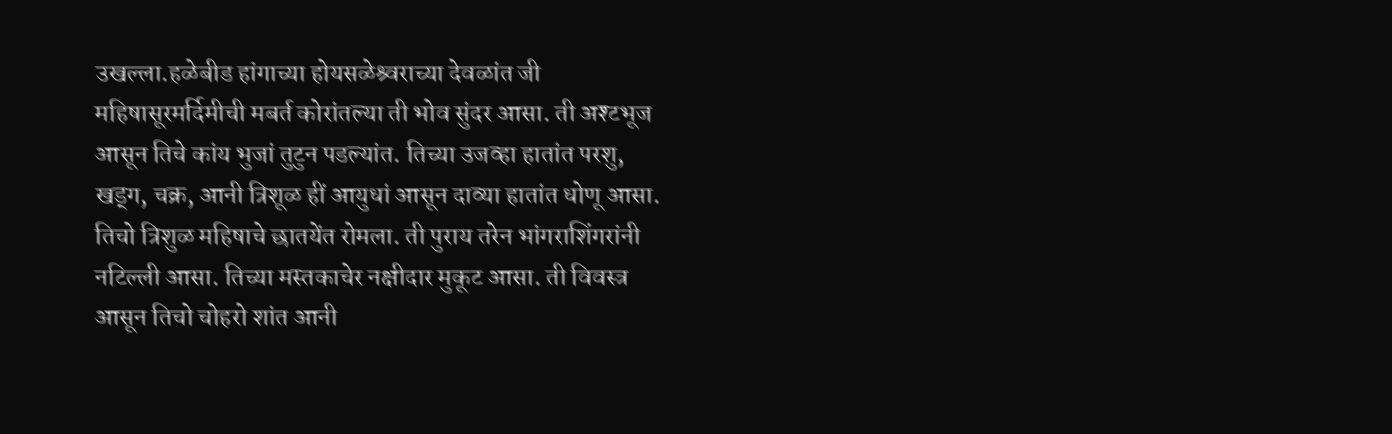उखल्ला.हळेबीड हांगाच्या होयसळेश्र्वराच्या देवळांत जी महिषासूरमर्दिमीची मबर्त कोरांतल्या ती भोव सुंदर आसा. ती अश्टभूज आसून तिचे कांय भुजां तुटुन पडल्यांत. तिच्या उजव्हा हातांत परशु, खड्ग, चक्र, आनी त्रिशूळ हीं आयुधां आसून दाव्या हातांत धोणू आसा. तिचो त्रिशुळ महिषाचे छातयेंत रोमला. ती पुराय तरेन भांगराशिंगरांनी नटिल्ली आसा. तिच्या मस्तकाचेर नक्षीदार मुकूट आसा. ती विवस्त्र आसून तिचो चोहरो शांत आनी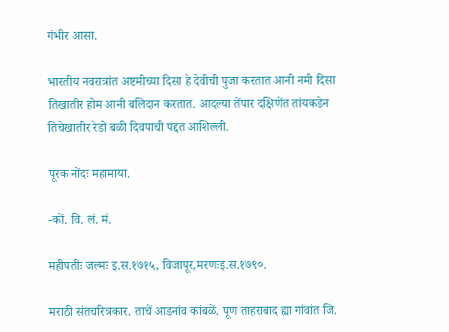गंभीर आसा.

भारतीय नवरात्रांत अष्टमीच्या दिसा हे देवीची पुजा करतात आनी नमी दिसा तिखातीर होम आनी बलिदान करतात. आदल्या तेंपार दक्षिणेंत तांयकडेन तिचेखातीर रेडो बळी दिवपाची पद्दत आशिल्ली.

पूरक नोंदः महामाया.

-कों. वि. लं. मं.

महीपतीः जल्मः इ.स.१७१५, विजापूर,मरणःइ.स.१७९०.

मराठी संतचरित्रकार. ताचें आडनांव कांबळें. पूण ताहराबाद ह्या गांवांत जि.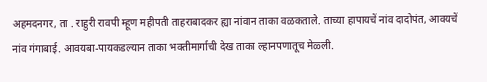अहमदनगर, ता . राहुरी रावपी म्हूण महीपती ताहराबादकर ह्या नांवान ताका वळकताले. ताच्या हापायचें नांव दादोपंत, आवयचें नांव गंगाबाई. आवयबा-पायकडल्यान ताका भक्तीमार्गाची देख ताका ल्हानपणातूच मेळ्ली.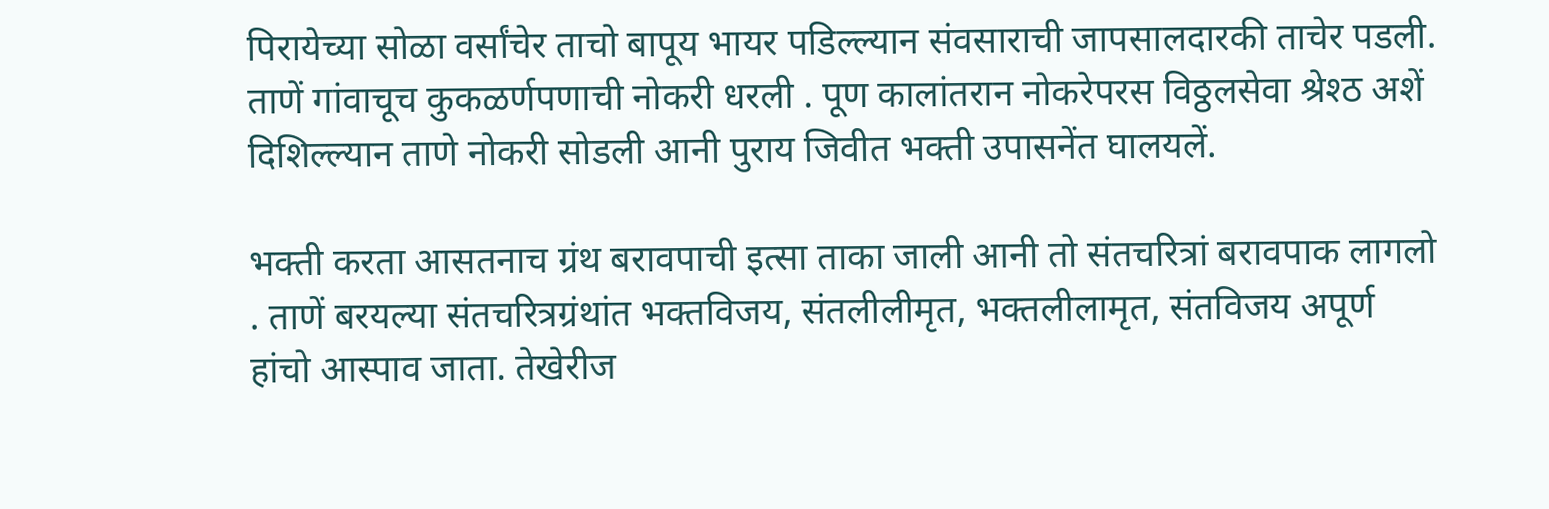पिरायेच्या सोळा वर्सांचेर ताचो बापूय भायर पडिल्ल्यान संवसाराची जापसालदारकी ताचेर पडली. ताणें गांवाचूच कुकळर्णपणाची नोकरी धरली . पूण कालांतरान नोकरेपरस विठ्ठलसेवा श्रेश्ठ अशें दिशिल्ल्यान ताणे नोकरी सोडली आनी पुराय जिवीत भक्ती उपासनेंत घालयलें.

भक्ती करता आसतनाच ग्रंथ बरावपाची इत्सा ताका जाली आनी तो संतचरित्रां बरावपाक लागलो . ताणें बरयल्या संतचरित्रग्रंथांत भक्तविजय, संतलीलीमृत, भक्तलीलामृत, संतविजय अपूर्ण हांचो आस्पाव जाता. तेखेरीज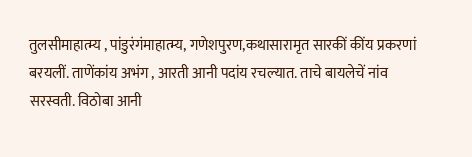तुलसीमाहात्म्य , पांडुरंगंमाहात्म्य, गणेशपुरण,कथासारामृत सारकीं कींय प्रकरणां बरयलीं. ताणेंकांय अभंग , आरती आनी पदांय रचल्यात. ताचे बायलेचें नांव सरस्वती. विठोबा आनी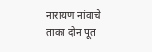नारायण नांवाचे ताका दोन पूत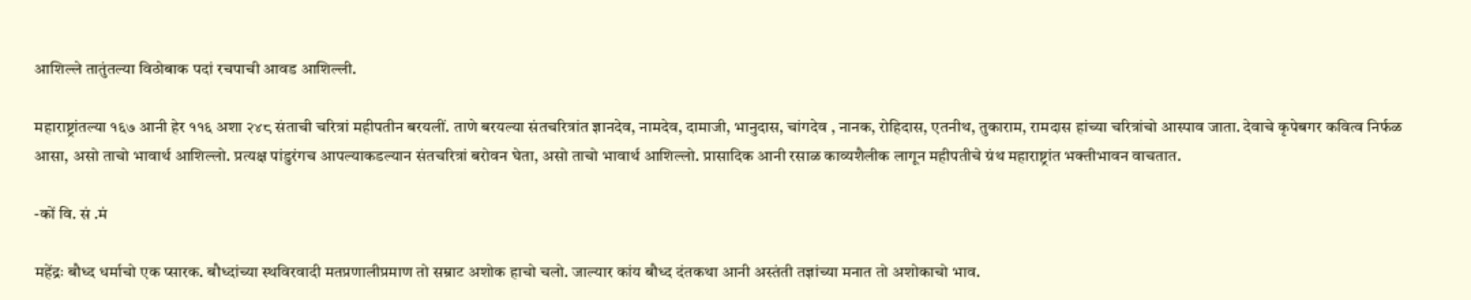आशिल्ले तातुंतल्या विठोबाक पदां रचपाची आवड आशिल्ली.

महाराष्ट्रांतल्या १६७ आनी हेर ११६ अशा २४८ संताची चरित्रां महीपतीन बरयलीं. ताणे बरयल्या संतचरित्रांत ज्ञानदेव, नामदेव, दामाजी, भानुदास, चांगदेव , नानक, रोहिदास, एतनीथ, तुकाराम, रामदास हांच्या चरित्रांचो आस्पाव जाता. देवाचे कृपेबगर कवित्व निर्फळ आसा, असो ताचो भावार्थ आशिल्लो. प्रत्यक्ष पांडुरंगच आपल्याकडल्यान संतचरित्रां बरोवन घेता, असो ताचो भावार्थ आशिल्लो. प्रासादिक आनी रसाळ काव्यशैलीक लागून महीपतीचे ग्रंथ महाराष्ट्रांत भक्तीभावन वाचतात.

-कों वि. सं .मं

महेंद्रः बौध्द धर्माचो एक प्सारक. बौध्दांच्या स्थविरवादी मतप्रणालीप्रमाण तो सम्राट अशोक हाचो चलो. जाल्यार कांय बौध्द दंतकथा आनी अस्तंती तज्ञांच्या मनात तो अशोकाचो भाव.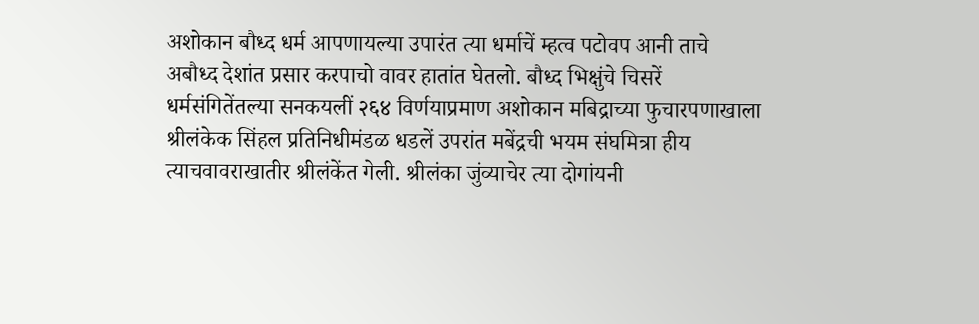अशोकान बौध्द धर्म आपणायल्या उपारंत त्या धर्माचें म्हत्व पटोवप आनी ताचे अबौध्द देशांत प्रसार करपाचो वावर हातांत घेतलो. बौध्द भिक्षुंचे चिसरें धर्मसंगितेंतल्या सनकयलीं २६४ विर्णयाप्रमाण अशोकान मबिद्राच्या फुचारपणाखाला श्रीलंकेक सिंहल प्रतिनिधीमंडळ धडलें उपरांत मबेंद्रची भयम संघमित्रा हीय त्याचवावराखातीर श्रीलंकेंत गेली. श्रीलंका जुंव्याचेर त्या दोगांयनी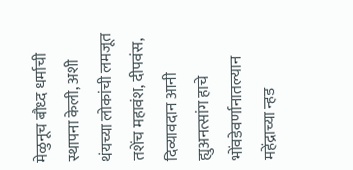मेळुनूच बौध्द धर्माची स्थापना केली, अशी थंयच्या लोकांची लमजूत तशेंच महावंश, दीपवंस, दिव्यावदान आनी ह्युअनत्सांग हाचे भोंवडेवर्णानातल्यान महेंद्राच्या न्हड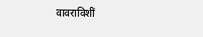वावराविशीं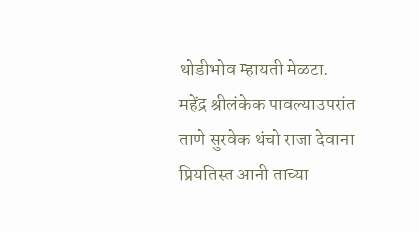थोडीभोव म्हायती मेळटा. महेंद्र श्रीलंकेक पावल्याउपरांत ताणे सुरवेक थंचो राजा देवाना प्रियतिस्त आनी ताच्या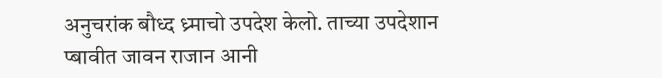अनुचरांक बौध्द ध्र्माचो उपदेश केलो. ताच्या उपदेशान प्बावीत जावन राजान आनी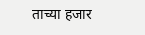ताच्या हजार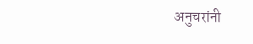अनुचरांनी